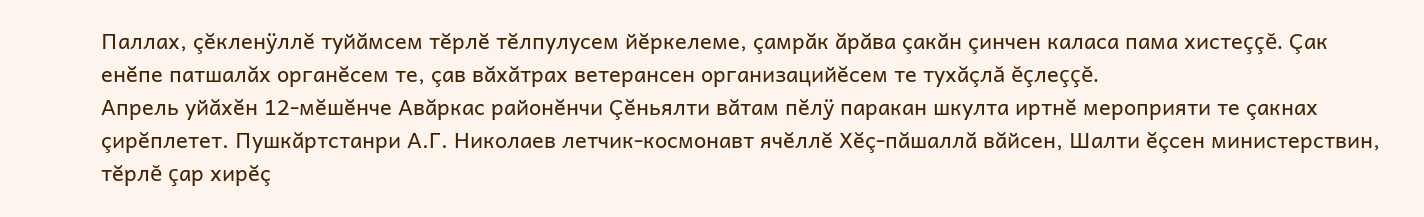Паллах, çĕкленÿллĕ туйăмсем тĕрлĕ тĕлпулусем йĕркелеме, çамрăк ăрăва çакăн çинчен каласа пама хистеççĕ. Çак енĕпе патшалăх органĕсем те, çав вăхăтрах ветерансен организацийĕсем те тухăçлă ĕçлеççĕ.
Апрель уйăхĕн 12-мĕшĕнче Авăркас районĕнчи Çĕньялти вăтам пĕлÿ паракан шкулта иртнĕ мероприяти те çакнах çирĕплетет. Пушкăртстанри А.Г. Николаев летчик-космонавт ячĕллĕ Хĕç-пăшаллă вăйсен, Шалти ĕçсен министерствин, тĕрлĕ çар хирĕç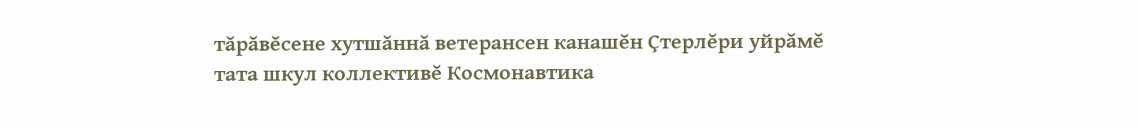тăрăвĕсене хутшăннă ветерансен канашĕн Çтерлĕри уйрăмĕ тата шкул коллективĕ Космонавтика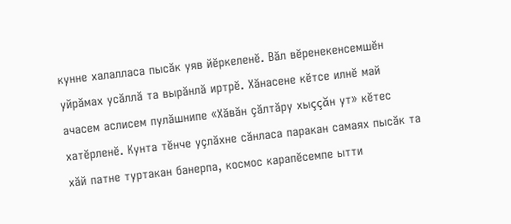кунне халалласа пысăк уяв йĕркеленĕ. Вăл вĕренекенсемшĕн уйрăмах усăллă та вырăнлă иртрĕ. Хăнасене кĕтсе илнĕ май ачасем аслисем пулăшнипе «Хăвăн çăлтăру хыççăн ут» кĕтес хатĕрленĕ. Кунта тĕнче уçлăхне сăнласа паракан самаях пысăк та хăй патне туртакан банерпа, космос карапĕсемпе ытти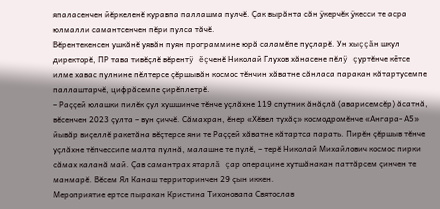япаласенчен йĕркеленĕ куравпа паллашма пулчĕ. Çак вырăнта сăн ÿкерчĕк ÿкесси те асра юлмалли самантсенчен пĕри пулса тăчĕ.
Вĕрентекенсен ушкăнĕ уявăн пуян программине юрă саламĕпе пуçларĕ. Ун хыççăн шкул директорĕ, ПР тава тивĕçлĕ вĕрентÿ ĕçченĕ Николай Глухов хăнасене пĕлÿ çуртĕнче кӗтсе илме хавас пулнине пĕлтерсе çĕршывăн космос тĕнчин хăватне сăнласа паракан кăтартусемпе паллаштарчĕ, цифрăсемпе çирĕплетрĕ.
– Раççей юлашки пилĕк çул хушшинче тĕнче уçлăхне 119 спутник ăнăçлă (аварисемсĕр) ăсатнă, вĕсенчен 2023 çулта – вун çиччĕ. Сăмахран, ĕнер «Хĕвел тухăç» космодромĕнче «Ангара- А5» йывăр виçеллĕ ракетăна вĕçтерсе яни те Раççей хăватне кăтартса парать. Пирĕн çĕршыв тĕнче уçлăхне тĕпчессипе малта пулнă, малашне те пулĕ, – терĕ Николай Михайлович космос пирки сăмах каланă май. Çав самантрах ятарлă çар операцине хутшăнакан паттăрсем çинчен те манмарĕ. Вĕсем Ял Канаш территоринчен 29 çын иккен.
Мероприятие ертсе пыракан Кристина Тихоновапа Святослав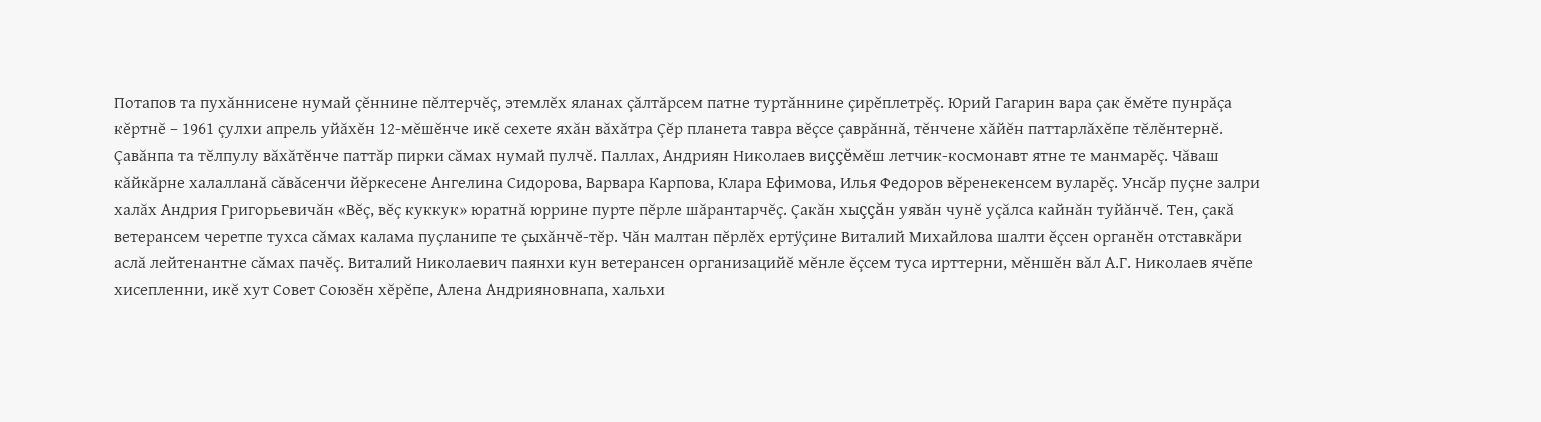Потапов та пухăннисене нумай çĕннине пĕлтерчĕç, этемлĕх яланах çăлтăрсем патне туртăннине çирĕплетрĕç. Юрий Гагарин вара çак ĕмĕте пунрăçа кĕртнĕ – 1961 çулхи апрель уйăхĕн 12-мĕшĕнче икĕ сехете яхăн вăхăтра Çĕр планета тавра вĕçсе çаврăннă, тĕнчене хăйĕн паттарлăхĕпе тĕлĕнтернĕ. Çавăнпа та тĕлпулу вăхăтĕнче паттăр пирки сăмах нумай пулчĕ. Паллах, Андриян Николаев виççĕмĕш летчик-космонавт ятне те манмарĕç. Чăваш кăйкăрне халалланă сăвăсенчи йĕркесене Ангелина Сидорова, Варвара Карпова, Клара Ефимова, Илья Федоров вĕренекенсем вуларĕç. Унсăр пуçне залри халăх Андрия Григорьевичăн «Вĕç, вĕç куккук» юратнă юррине пурте пĕрле шăрантарчĕç. Çакăн хыççăн уявăн чунĕ уçăлса кайнăн туйăнчĕ. Тен, çакă ветерансем черетпе тухса сăмах калама пуçланипе те çыхăнчĕ-тĕр. Чăн малтан пĕрлĕх ертÿçине Виталий Михайлова шалти ĕçсен органĕн отставкăри аслă лейтенантне сăмах пачĕç. Виталий Николаевич паянхи кун ветерансен организацийĕ мĕнле ĕçсем туса ирттерни, мĕншĕн вăл А.Г. Николаев ячĕпе хисепленни, икĕ хут Совет Союзĕн хĕрĕпе, Алена Андрияновнапа, хальхи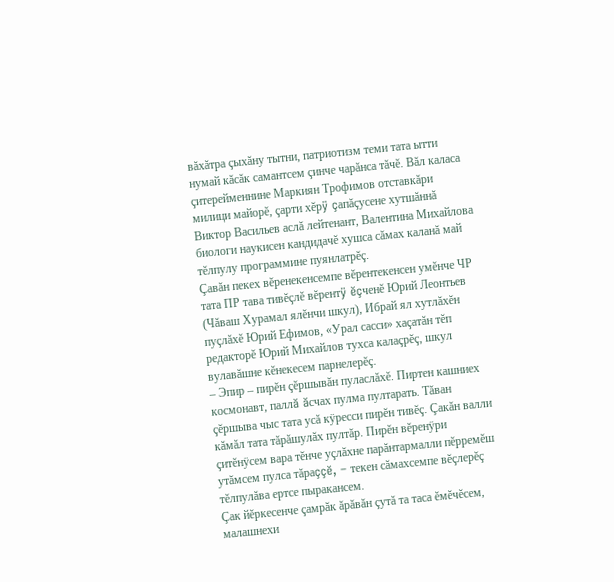вăхăтра çыхăну тытни, патриотизм теми тата ытти нумай кăсăк самантсем çинче чарăнса тăчĕ. Вăл каласа çитерейменнине Маркиян Трофимов отставкăри милици майорĕ, çарти хĕрÿ çапăçусене хутшăннă Виктор Васильев аслă лейтенант, Валентина Михайлова биологи наукисен кандидачĕ хушса сăмах каланă май тĕлпулу программине пуянлатрĕç.
Çавăн пекех вĕренекенсемпе вĕрентекенсен умĕнче ЧР тата ПР тава тивĕçлĕ вĕрентÿ ĕçченĕ Юрий Леонтьев (Чăваш Хурамал ялĕнчи шкул), Ибрай ял хутлăхĕн пуçлăхĕ Юрий Ефимов, «Урал сасси» хаçатăн тĕп редакторĕ Юрий Михайлов тухса калаçрĕç, шкул вулавăшне кĕнекесем парнелерĕç.
– Эпир – пирĕн çĕршывăн пуласлăхĕ. Пиртен кашниех космонавт, паллă ăсчах пулма пултарать. Тăван çĕршыва чыс тата усă кÿресси пирĕн тивĕç. Çакăн валли кăмăл тата тăрăшулăх пултăр. Пирĕн вĕренÿри çитĕнÿсем вара тĕнче уçлăхне парăнтармалли пĕрремĕш утăмсем пулса тăраççĕ, – текен сăмахсемпе вĕçлерĕç тĕлпулăва ертсе пыракансем.
Çак йĕркесенче çамрăк ăрăвăн çутă та таса ĕмĕчĕсем, малашнехи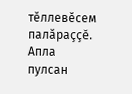тĕллевĕсем палăраççĕ. Апла пулсан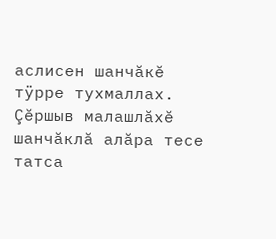аслисен шанчăкĕ тÿрре тухмаллах. Çĕршыв малашлăхĕ шанчăклă алăра тесе татса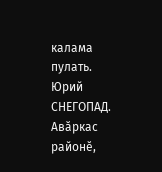калама пулать.
Юрий СНЕГОПАД.
Авăркас районĕ,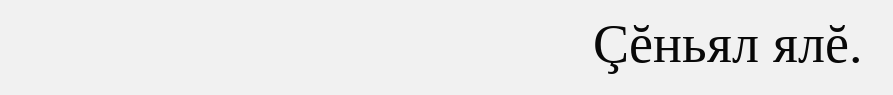Çĕньял ялĕ.